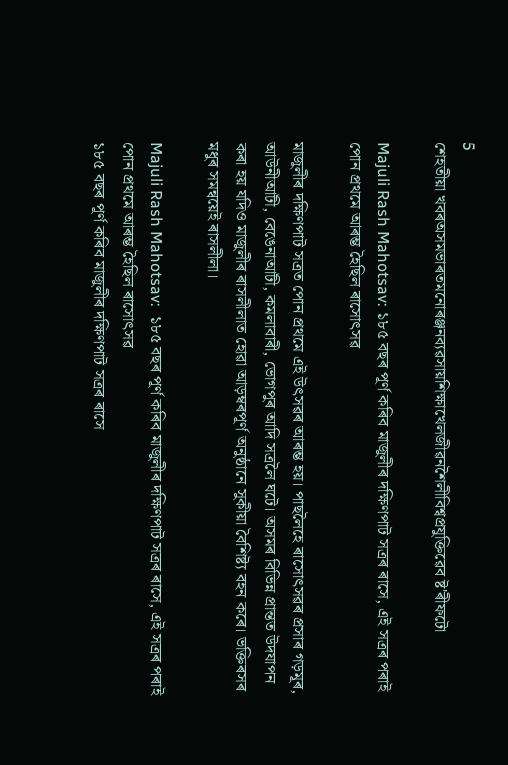5
শেহতীয়া খবৰঅসমভাৰতমনোৰঞ্জনব্যৱসায়শিক্ষাখেলজীৱনশৈলীবিশ্বপ্ৰযুক্তিৱেব ষ্ট'ৰীফটো

Majuli Rash Mahotsav: ১৮৫ বছৰ পূৰ্ণ কৰিব মাজুলীৰ দক্ষিণপাট সত্ৰৰ ৰাসে, এই সত্ৰৰ পৰাই পোন প্ৰথমে আৰম্ভ হৈছিল ৰাসোৎসৱ

মাজুলীৰ দক্ষিণপাট সত্ৰত পোন প্ৰথমে এই উৎসৱৰ আৰম্ভ হয়। পাছলৈহে ৰাসোৎসৱৰ প্ৰসাৰ গড়মূৰ, আউনীআটী, বেঙেনাআটী, কমলাবাৰী, ভোগপুৰ আদি সত্ৰলৈ ঘটে। অসমৰ বিভিন্ন প্ৰান্তত উদযাপন কৰা হয় যদিও মাজুলীৰ ৰাসলীলাত হোৱা আড়ম্বৰপূৰ্ণ অনুষ্ঠানে সুকীয়া বৈশিষ্ট্য বহন কৰে। ভক্তিৰসৰ মধুৰ সমন্বয়েই ৰাসলীলা।

Majuli Rash Mahotsav:  ১৮৫ বছৰ পূৰ্ণ কৰিব মাজুলীৰ দক্ষিণপাট সত্ৰৰ ৰাসে, এই সত্ৰৰ পৰাই পোন প্ৰথমে আৰম্ভ হৈছিল ৰাসোৎসৱ
১৮৫ বছৰ পূৰ্ণ কৰিব মাজুলীৰ দক্ষিণপাট সত্ৰৰ ৰাসে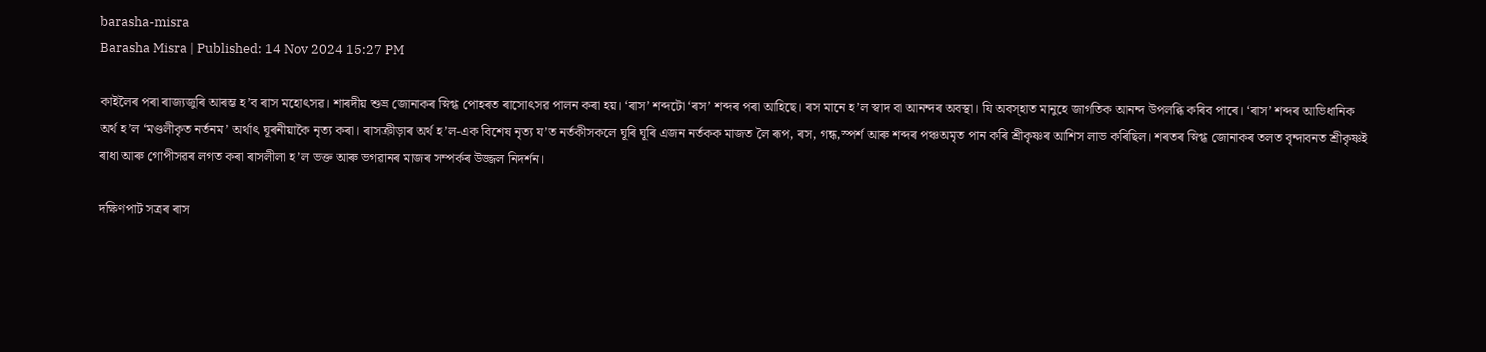barasha-misra
Barasha Misra | Published: 14 Nov 2024 15:27 PM

কাইলৈৰ পৰা ৰাজ্যজুৰি আৰম্ভ হ’ব ৰাস মহোৎসৱ। শাৰদীয় শুভ্ৰ জোনাকৰ স্নিগ্ধ পোহৰত ৰাসোৎসৱ পালন কৰা হয়। ‘ৰাস’ শব্দটো ‘ৰস’ শব্দৰ পৰা আহিছে। ৰস মানে হ’ল স্বাদ বা আনন্দৰ অবস্থা। যি অবস্হাত মানুহে জাগতিক আনন্দ উপলব্ধি কৰিব পাৰে। ‘ৰাস’ শব্দৰ আভিধানিক অর্থ হ’ল ‘মণ্ডলীকৃত নর্তনম’ অর্থাৎ ঘূৰনীয়াকৈ নৃত্য কৰা। ৰাসক্ৰীড়াৰ অর্থ হ’ল-এক বিশেষ নৃত্য য’ত নর্তকীসকলে ঘূৰি ঘূৰি এজন নর্তকক মাজত লৈ ৰূপ, ৰস, গন্ধ,স্পর্শ আৰু শব্দৰ পঞ্চঅমৃত পান কৰি শ্রীকৃষ্ণৰ আশিস লাভ কৰিছিল। শৰতৰ স্নিগ্ধ জোনাকৰ তলত বৃন্দাবনত শ্ৰীকৃষ্ণই ৰাধা আৰু গোপীসৱৰ লগত কৰা ৰাসলীলা হ’ল ভক্ত আৰু ভগৱানৰ মাজৰ সম্পৰ্কৰ উজ্জল নিদৰ্শন।

দক্ষিণপাট সত্ৰৰ ৰাস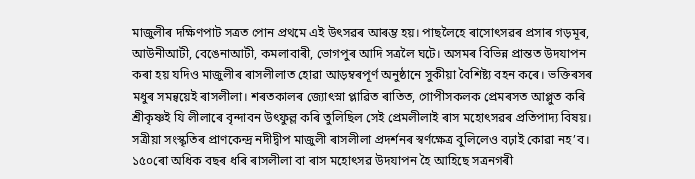মাজুলীৰ দক্ষিণপাট সত্ৰত পোন প্ৰথমে এই উৎসৱৰ আৰম্ভ হয়। পাছলৈহে ৰাসোৎসৱৰ প্ৰসাৰ গড়মূৰ, আউনীআটী, বেঙেনাআটী, কমলাবাৰী, ভোগপুৰ আদি সত্ৰলৈ ঘটে। অসমৰ বিভিন্ন প্ৰান্তত উদযাপন কৰা হয় যদিও মাজুলীৰ ৰাসলীলাত হোৱা আড়ম্বৰপূৰ্ণ অনুষ্ঠানে সুকীয়া বৈশিষ্ট্য বহন কৰে। ভক্তিৰসৰ মধুৰ সমন্বয়েই ৰাসলীলা। শৰতকালৰ জ্যোৎস্না প্লাৱিত ৰাতিত, গোপীসকলক প্ৰেমৰসত আপ্লুত কৰি শ্ৰীকৃষ্ণই যি লীলাৰে বৃন্দাবন উৎফুল্ল কৰি তুলিছিল সেই প্ৰেমলীলাই ৰাস মহোৎসৱৰ প্ৰতিপাদ্য বিষয়। সত্ৰীয়া সংস্কৃতিৰ প্ৰাণকেন্দ্ৰ নদীদ্বীপ মাজুলী ৰাসলীলা প্ৰদৰ্শনৰ স্বৰ্ণক্ষেত্ৰ বুলিলেও বঢ়াই কোৱা নহ’ব। ১৫০ৰো অধিক বছৰ ধৰি ৰাসলীলা বা ৰাস মহোৎসৱ উদযাপন হৈ আহিছে সত্ৰনগৰী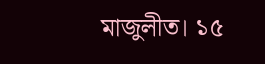মাজুলীত। ১৫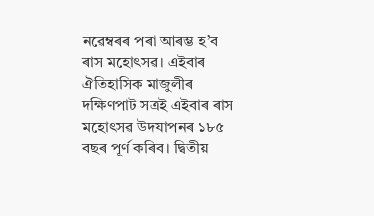নৱেম্বৰৰ পৰা আৰম্ভ হ’ব ৰাস মহোৎসৱ। এইবাৰ ঐতিহাসিক মাজুলীৰ দক্ষিণপাট সত্ৰই এইবাৰ ৰাস মহোৎসৱ উদযাপনৰ ১৮৫ বছৰ পূৰ্ণ কৰিব। দ্বিতীয়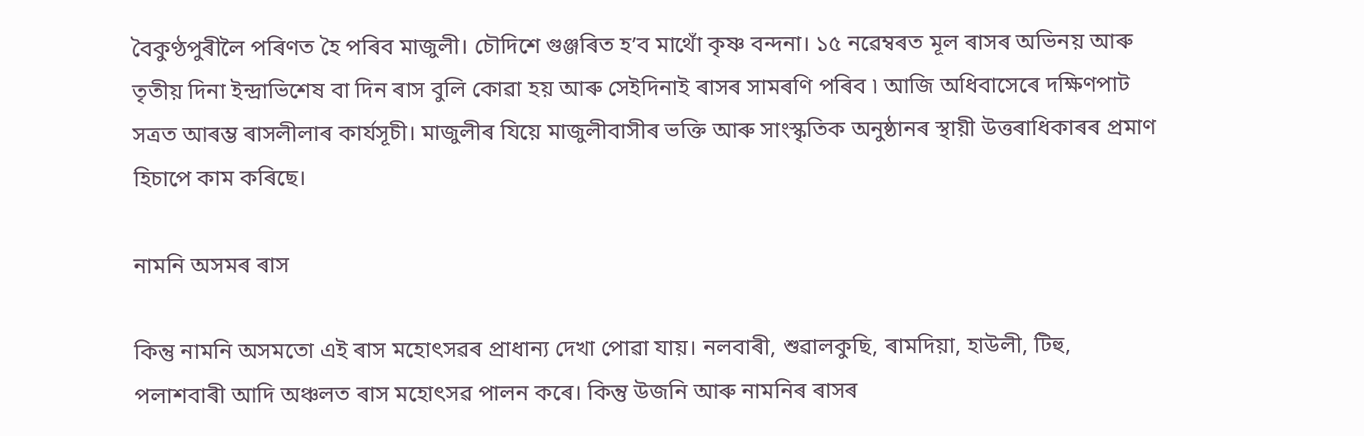বৈকুণ্ঠপুৰীলৈ পৰিণত হৈ পৰিব মাজুলী। চৌদিশে গুঞ্জৰিত হ’ব মাথোঁ কৃষ্ণ বন্দনা। ১৫ নৱেম্বৰত মূল ৰাসৰ অভিনয় আৰু তৃতীয় দিনা ইন্দ্ৰাভিশেষ বা দিন ৰাস বুলি কোৱা হয় আৰু সেইদিনাই ৰাসৰ সামৰণি পৰিব ৷ আজি অধিবাসেৰে দক্ষিণপাট সত্ৰত আৰম্ভ ৰাসলীলাৰ কাৰ্যসূচী। মাজুলীৰ যিয়ে মাজুলীবাসীৰ ভক্তি আৰু সাংস্কৃতিক অনুষ্ঠানৰ স্থায়ী উত্তৰাধিকাৰৰ প্ৰমাণ হিচাপে কাম কৰিছে।

নামনি অসমৰ ৰাস

কিন্তু নামনি অসমতো এই ৰাস মহোৎসৱৰ প্ৰাধান্য দেখা পোৱা যায়। নলবাৰী, শুৱালকুছি, ৰামদিয়া, হাউলী, টিহু, পলাশবাৰী আদি অঞ্চলত ৰাস মহোৎসৱ পালন কৰে। কিন্তু উজনি আৰু নামনিৰ ৰাসৰ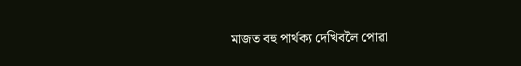মাজত বহু পাৰ্থক্য দেখিবলৈ পোৱা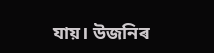যায়। উজনিৰ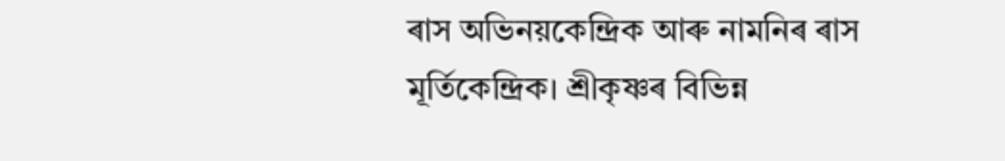ৰাস অভিনয়কেন্দ্ৰিক আৰু নামনিৰ ৰাস মূৰ্তিকেন্দ্ৰিক। শ্ৰীকৃষ্ণৰ বিভিন্ন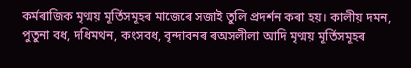কৰ্মৰাজিক মৃণ্ময় মূৰ্তিসমূহৰ মাজেৰে সজাই তুলি প্ৰদৰ্শন কৰা হয়। কালীয় দমন, পুতুনা বধ, দধিমথন, কংসবধ, বৃন্দাবনৰ ৰঅসলীলা আদি মৃণ্ময় মূৰ্তিসমূহৰ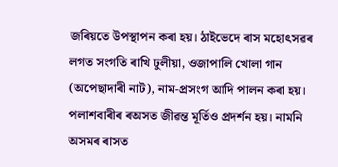জৰিয়তে উপস্থাপন কৰা হয়। ঠাইভেদে ৰাস মহোৎসৱৰ লগত সংগতি ৰাখি ঢুলীয়া, ওজাপালি খোলা গান (অপেছাদাৰী নাট), নাম-প্ৰসংগ আদি পালন কৰা হয়। পলাশবাৰীৰ ৰঅসত জীৱন্ত মূৰ্তিও প্ৰদৰ্শন হয়। নামনি অসমৰ ৰাসত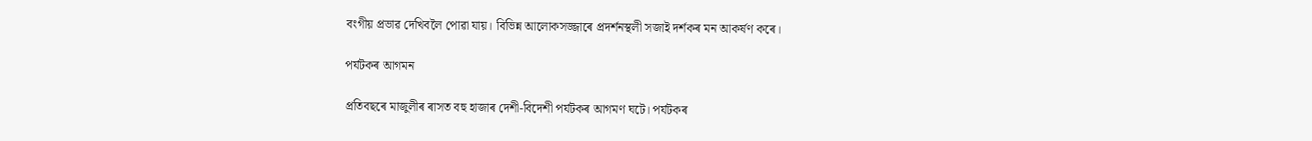বংগীয় প্ৰভাৱ দেখিবলৈ পোৱা যায়। বিভিন্ন আলোকসজ্জাৰে প্ৰদৰ্শনস্থলী সজাই দৰ্শকৰ মন আকৰ্ষণ কৰে।

পৰ্যটকৰ আগমন

প্ৰতিবছৰে মাজুলীৰ ৰাসত বহু হাজাৰ দেশী-বিদেশী পৰ্যটকৰ আগমণ ঘটে। পৰ্যটকৰ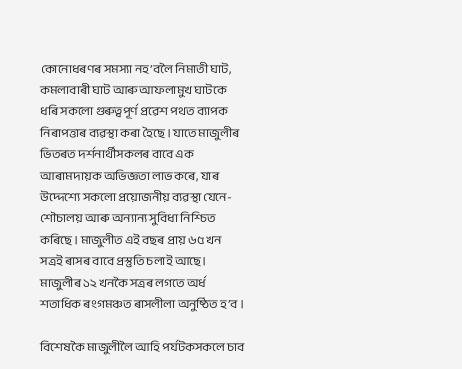কোনোধৰণৰ সমস্যা নহ’বলৈ নিমাতী ঘাট, কমলাবাৰী ঘাট আৰু আফলামুখ ঘাটকে ধৰি সকলো গুৰুত্বপূৰ্ণ প্ৰৱেশ পথত ব্যাপক নিৰাপত্তাৰ ব্যৱস্থা কৰা হৈছে । যাতে মাজুলীৰ ভিতৰত দৰ্শনাৰ্থীসকলৰ বাবে এক আৰামদায়ক অভিজ্ঞতা লাভ কৰে, যাৰ উদ্দেশ্যে সকলো প্ৰয়োজনীয় ব্যৱস্থা যেনে- শৌচালয় আৰু অন্যান্য সুবিধা নিশ্চিত কৰিছে । মাজুলীত এই বছৰ প্ৰায় ৬৫ খন সত্ৰই ৰাসৰ বাবে প্ৰস্তুতি চলাই আছে। মাজুলীৰ ১২ খনকৈ সত্ৰৰ লগতে অৰ্ধ শতাধিক ৰংগমঞ্চত ৰাসলীলা অনুষ্ঠিত হ’ব ।

বিশেষকৈ মাজুলীলৈ আহি পৰ্যটকসকলে চাব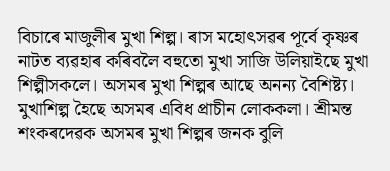বিচাৰে মাজুলীৰ মুখা শিল্প। ৰাস মহোৎসৱৰ পূৰ্বে কৃষ্ণৰ নাটত ব্যৱহাৰ কৰিবলৈ বহুতো মুখা সাজি উলিয়াইছে মুখা শিল্পীসকলে। অসমৰ মুখা শিল্পৰ আছে অনন্য বৈশিষ্ট্য। মুখাশিল্প হৈছে অসমৰ এবিধ প্ৰাচীন লোককলা। শ্ৰীমন্ত শংকৰদেৱক অসমৰ মুখা শিল্পৰ জনক বুলি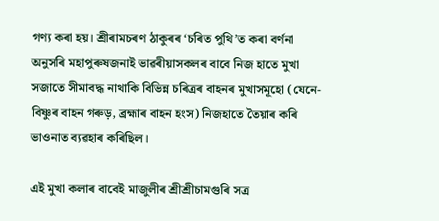গণ্য কৰা হয়। শ্ৰীৰামচৰণ ঠাকুৰৰ ‘চৰিত পুথি’ত কৰা বৰ্ণনা অনুসৰি মহাপুৰুষজনাই ভাৱৰীয়াসকলৰ বাবে নিজ হাতে মুখা সজাতে সীমাবদ্ধ নাথাকি বিভিন্ন চৰিত্ৰৰ বাহনৰ মুখাসমূহো (যেনে-বিষ্ণুৰ বাহন গৰুড়, ব্ৰহ্মাৰ বাহন হংস) নিজহাতে তৈয়াৰ কৰি ভাওনাত ব্যৱহাৰ কৰিছিল।

এই মুখা কলাৰ বাবেই মাজুলীৰ শ্ৰীশ্ৰীচামগুৰি সত্ৰ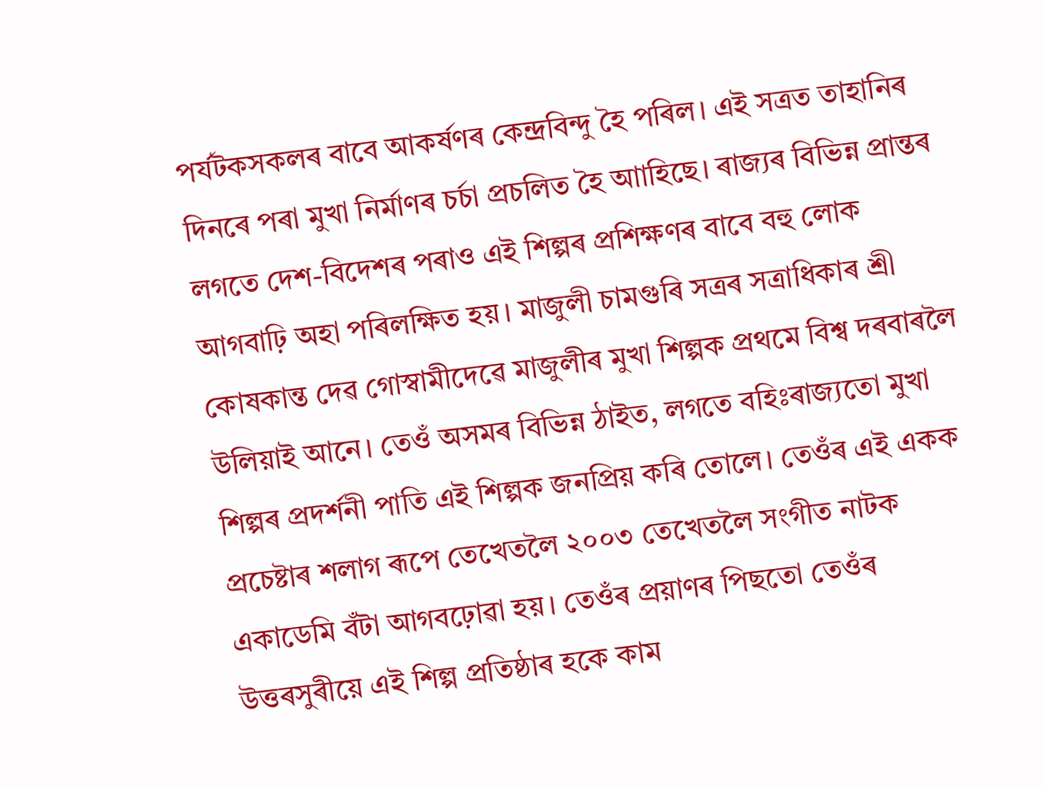পৰ্যটকসকলৰ বাবে আকৰ্ষণৰ কেন্দ্ৰবিন্দু হৈ পৰিল। এই সত্ৰত তাহানিৰ দিনৰে পৰা মুখা নিৰ্মাণৰ চৰ্চা প্ৰচলিত হৈ আাহিছে। ৰাজ্যৰ বিভিন্ন প্ৰান্তৰ লগতে দেশ-বিদেশৰ পৰাও এই শিল্পৰ প্ৰশিক্ষণৰ বাবে বহু লোক আগবাঢ়ি অহা পৰিলক্ষিত হয়। মাজুলী চামগুৰি সত্ৰৰ সত্ৰাধিকাৰ শ্ৰী কোষকান্ত দেৱ গোস্বামীদেৱে মাজুলীৰ মুখা শিল্পক প্ৰথমে বিশ্ব দৰবাৰলৈ উলিয়াই আনে। তেওঁ অসমৰ বিভিন্ন ঠাইত, লগতে বহিঃৰাজ্যতো মুখা শিল্পৰ প্ৰদৰ্শনী পাতি এই শিল্পক জনপ্ৰিয় কৰি তোলে। তেওঁৰ এই একক প্ৰচেষ্টাৰ শলাগ ৰূপে তেখেতলৈ ২০০৩ তেখেতলৈ সংগীত নাটক একাডেমি বঁটা আগবঢ়োৱা হয়। তেওঁৰ প্ৰয়াণৰ পিছতো তেওঁৰ উত্তৰসুৰীয়ে এই শিল্প প্ৰতিষ্ঠাৰ হকে কাম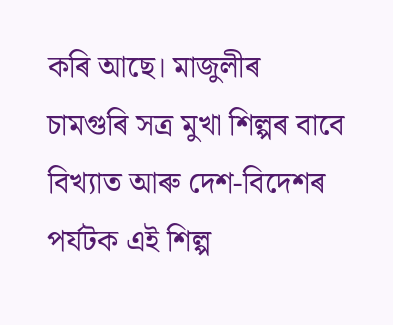কৰি আছে। মাজুলীৰ চামগুৰি সত্ৰ মুখা শিল্পৰ বাবে বিখ্যাত আৰু দেশ-বিদেশৰ পৰ্যটক এই শিল্প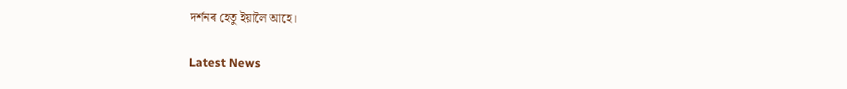দৰ্শনৰ হেতু ইয়ালৈ আহে।

Latest News